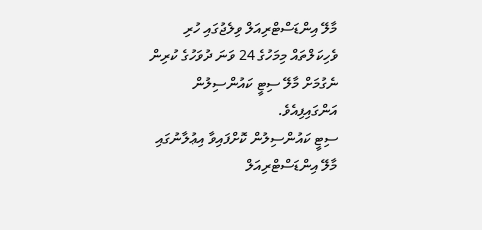މާލޭ އިންޑަސްޓްރިއަލް ވިލެޖުގައި ހުރި ވެހިކަލްތައް މިމަހުގެ 24 ވަނަ ދުވަހުގެ ކުރިން ނެގުމަށް މާލޭ ސިޓީ ކައުންސިލުން އަންގައިފިއެވެ.
ސިޓީ ކައުންސިލުން ކޮށްފައިވާ އިޢުލާނުގައި މާލޭ އިންޑަސްޓްރިއަލް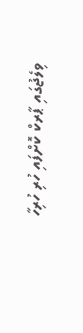ވިލެޖުގައި ޕާރކް ކޮށްފައި ހުރި ހުރިހާ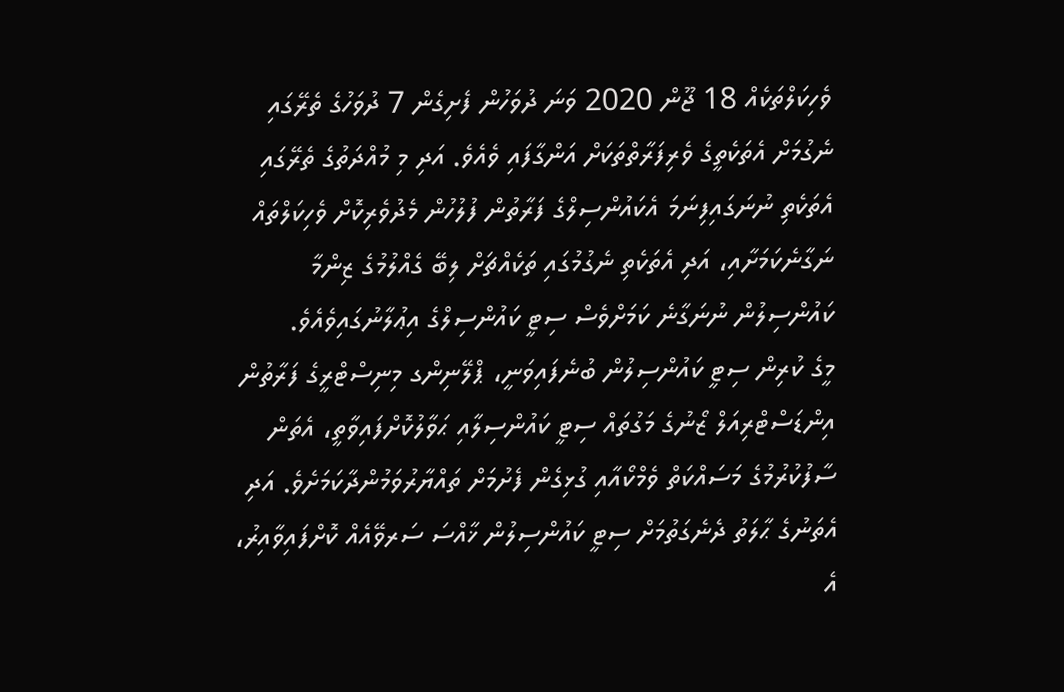ވެހިކަލްތަކެއް 18 ޖޫން 2020 ވަނަ ދުވަހުން ފެށިގެން 7 ދުވަހުގެ ތެރޭގައި ނެގުމަށް އެތަކެތީގެ ވެރިފަރާތްތަކަށް އަންގާފައި ވެއެވެ. އަދި މި މުއްދަތުގެ ތެރޭގައި އެތަކެތި ނުނަގައިފިނަމަ އެކައުންސިލްގެ ފަރާތުން ފުލުހުން މެދުވެރިކޮށް ވެހިކަލްތައް ނަގާނެކަމަށާއި، އަދި އެތަކެތި ނެގުމުގައި ތަކެއްޗަށް ލިބޭ ގެއްލުމުގެ ޒިންމާ ކައުންސިލުން ނުނަގާނެ ކަމަށްވެސް ސިޓީ ކައުންސިލްގެ އިޢުލާނުގައިވެއެވެ.
މީގެ ކުރިން ސިޓީ ކައުންސިލުން ބުނެފައިވަނީ، ޕްލޭނިންގ މިނިސްޓްރީގެ ފަރާތުން އިންޑަސްޓްރިއަލް ޒޯނުގެ މަގުތައް ސިޓީ ކައުންސިލާއި ޙަވާލުކޮށްފައިވާތީ، އެތަން ސާފުކުރުމުގެ މަސައްކަތް ވެމްކޯއާއި ގުޅިގެން ފެށުމަށް ތައްޔާރުވަމުންދާކަމަށެވެ. އަދި އެތަނުގެ ޙާލަތު ދެނެގަތުމަށް ސިޓީ ކައުންސިލުން ޚާއްސަ ސަރވޭއެއް ކޮށްފައިވާއިރު، އެ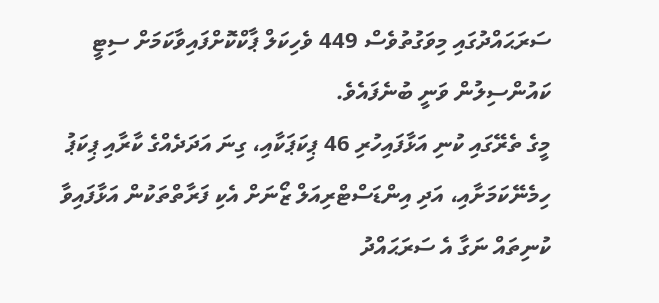ސަރަޙައްދުގައި މިވަގުތުވެސް 449 ވެހިކަލް ޕާކްކޮށްފައިވާކަމަށް ސިޓީ ކައުންސިލުން ވަނީ ބުނެފައެވެ.
މީގެ ތެރޭގައި ކުނި އަޅާފައިހުރި 46 ޕިކަޕަކާއި، ގިނަ އަދަދެއްގެ ކާރާއި ޕިކަޕު ހިމެނޭކަމަށާއި، އަދި އިންޑަސްޓްރިއަލް ޒޯނަށް އެކި ފަރާތްތަކުން އަޅާފައިވާ ކުނިތައް ނަގާ އެ ސަރަޙައްދު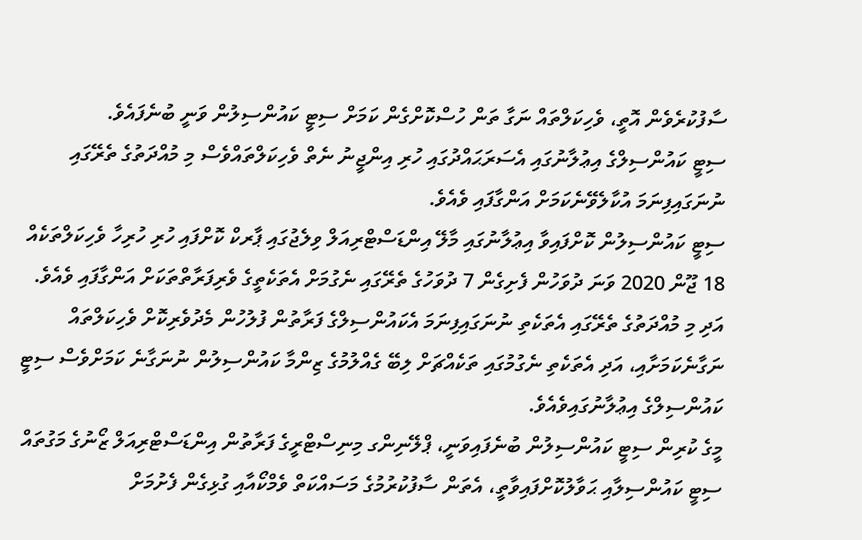ސާފުކުރެވެން އޮތީ، ވެހިކަލްތައް ނަގާ ތަން ހުސްކޮށްގެން ކަމަށް ސިޓީ ކައުންސިލުން ވަނީ ބުނެފައެވެ.
ސިޓީ ކައުންސިލްގެ އިޢުލާނުގައި އެސަރަޙައްދުގައި ހުރި އިންޖީނު ނެތް ވެހިކަލްތައްވެސް މި މުއްދަތުގެ ތެރޭގައި ނުނަގައިފިނަމަ އުކާލެވޭނެކަމަށް އަންގާފައި ވެއެވެ.
ސިޓީ ކައުންސިލުން ކޮށްފައިވާ އިޢުލާނުގައި މާލޭ އިންޑަސްޓްރިއަލް ވިލެޖުގައި ޕާރކް ކޮށްފައި ހުރި ހުރިހާ ވެހިކަލްތަކެއް 18 ޖޫން 2020 ވަނަ ދުވަހުން ފެށިގެން 7 ދުވަހުގެ ތެރޭގައި ނެގުމަށް އެތަކެތީގެ ވެރިފަރާތްތަކަށް އަންގާފައި ވެއެވެ. އަދި މި މުއްދަތުގެ ތެރޭގައި އެތަކެތި ނުނަގައިފިނަމަ އެކައުންސިލްގެ ފަރާތުން ފުލުހުން މެދުވެރިކޮށް ވެހިކަލްތައް ނަގާނެކަމަށާއި، އަދި އެތަކެތި ނެގުމުގައި ތަކެއްޗަށް ލިބޭ ގެއްލުމުގެ ޒިންމާ ކައުންސިލުން ނުނަގާނެ ކަމަށްވެސް ސިޓީ ކައުންސިލްގެ އިޢުލާނުގައިވެއެވެ.
މީގެ ކުރިން ސިޓީ ކައުންސިލުން ބުނެފައިވަނީ، ޕްލޭނިންގ މިނިސްޓްރީގެ ފަރާތުން އިންޑަސްޓްރިއަލް ޒޯނުގެ މަގުތައް ސިޓީ ކައުންސިލާއި ޙަވާލުކޮށްފައިވާތީ، އެތަން ސާފުކުރުމުގެ މަސައްކަތް ވެމްކޯއާއި ގުޅިގެން ފެށުމަށް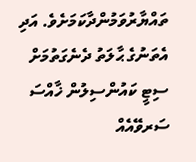ތައްޔާރުވަމުންދާކަމަށެވެ. އަދި އެތަނުގެ ޙާލަތު ދެނެގަތުމަށް ސިޓީ ކައުންސިލުން ޚާއްސަ ސަރވޭއެއް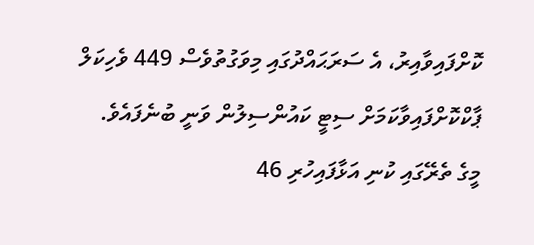ކޮށްފައިވާއިރު، އެ ސަރަޙައްދުގައި މިވަގުތުވެސް 449 ވެހިކަލް ޕާކްކޮށްފައިވާކަމަށް ސިޓީ ކައުންސިލުން ވަނީ ބުނެފައެވެ.
މީގެ ތެރޭގައި ކުނި އަޅާފައިހުރި 46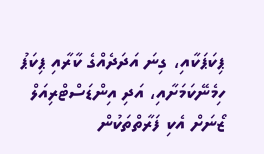ޕިކަޕަކާއި، ގިނަ އަދަދެއްގެ ކާރާއި ޕިކަޕު ހިމެނޭކަމަށާއި، އަދި އިންޑަސްޓްރިއަލް ޒޯނަށް އެކި ފަރާތްތަކުން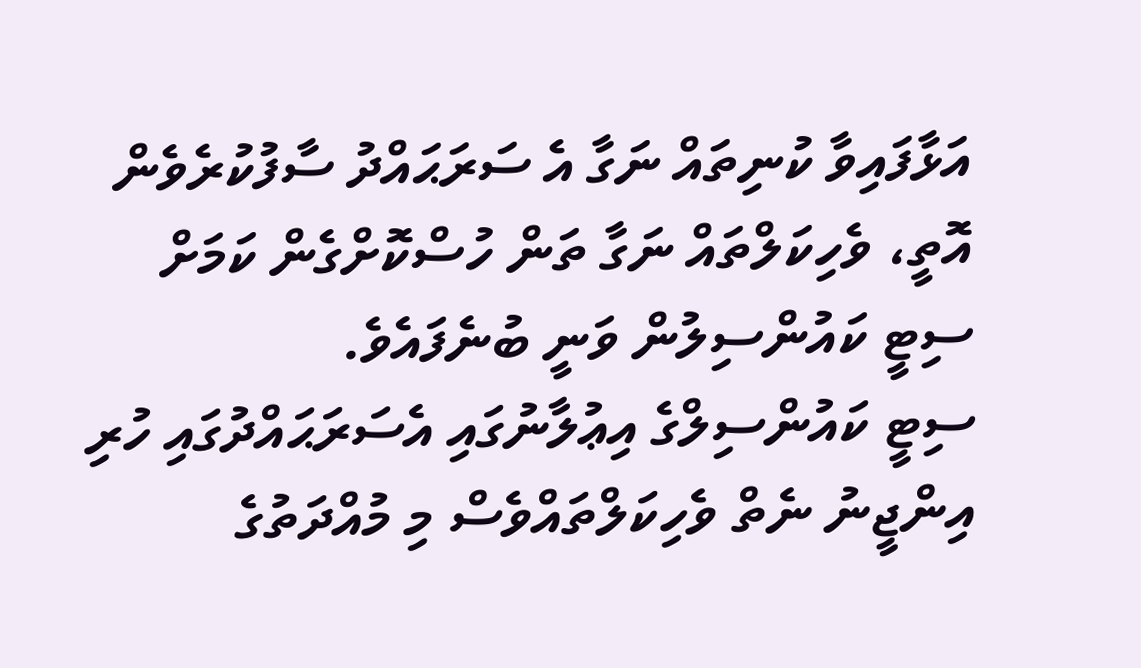އަޅާފައިވާ ކުނިތައް ނަގާ އެ ސަރަޙައްދު ސާފުކުރެވެން އޮތީ، ވެހިކަލްތައް ނަގާ ތަން ހުސްކޮށްގެން ކަމަށް ސިޓީ ކައުންސިލުން ވަނީ ބުނެފައެވެ.
ސިޓީ ކައުންސިލްގެ އިޢުލާނުގައި އެސަރަޙައްދުގައި ހުރި އިންޖީނު ނެތް ވެހިކަލްތައްވެސް މި މުއްދަތުގެ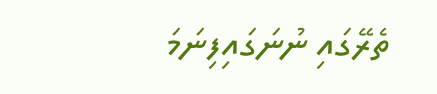ތެރޭގައި ނުނަގައިފިނަމަ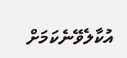އުކާލެވޭނެކަމަށް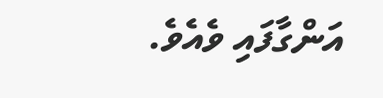އަންގާފައި ވެއެވެ.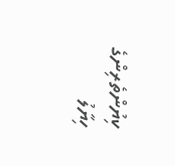ކިޔުންތެރިންގެ ހިޔާލު